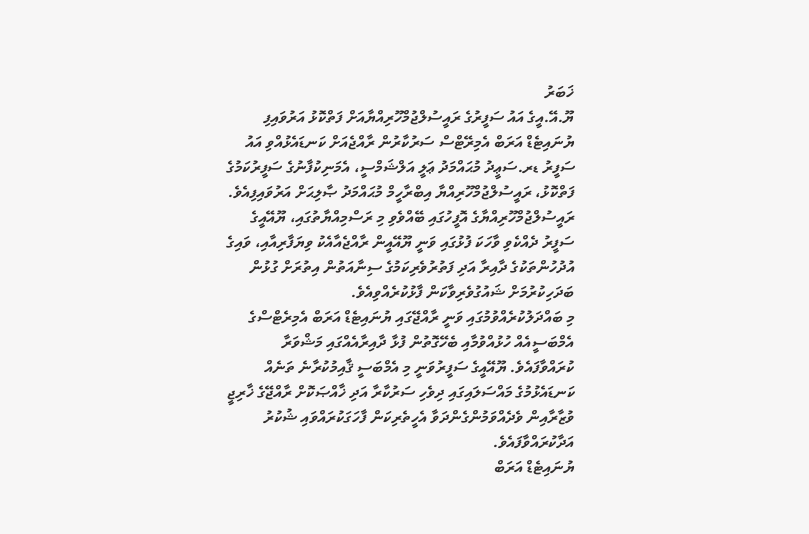ޚަބަރު
ޔޫ.އޭ.އީގެ އައު ސަފީރުގެ ރައީސުލްޖުމްހޫރިއްޔާއަށް ފަތްކޮޅު އަރުވައިފި
ޔުނައިޓެޑް އަރަބް އެމިރޭޓްސް ސަރުކާރުން ރާއްޖެއަށް ކަނޑައެޅުއްވި އައު ސަފީރު ޑރ.ސަޢީދު މުޙައްމަދު ޢަލީ އަލްޝަމްސީ، އެމަނިކުފާނުގެ ސަފީރުކަމުގެ ފަތްކޮޅު، ރައީސުލްޖުމްހޫރިއްޔާ އިބްރާހީމް މުޙައްމަދު ޞާލިޙަށް އަރުވައިފިއެވެ.
ރައީސުލްޖުމްހޫރިއްޔާގެ އޮފީހުގައި ބޭއްވެވި މި ރަސްމިއްޔާތުގައި، ޔޫއޭއީގެ ސަފީރު ދެއްކެވި ވާހަކަ ފުޅުގައި ވަނީ ޔޫއޭއީން ރާއްޖެއާއެކު ވިޔަފާރިއާއި، ވައިގެ އުދުހުންތަކުގެ ދާއިރާ އަދި ފަތުރުވެރިކަމުގެ ސިނާއަތުން އިތުރަށް ގުޅުން ބަދަހިކުރުމަށް ޝައުގުވެރިވާކަން ފާޅުކުރެއްވިއެވެ.
މި ބައްދަލުކުރެއްވުމުގައި ވަނީ ރާއްޖޭގައި ޔުނައިޓެޑް އަރަބް އެމިރެޓްސްގެ އެމްބަސީއެއް ހުޅުއްވުމާއި ބެހޭގޮތުން ފުޅާ ދާއިރާއެއްގައި މަޝްވަރާ ކުރައްވާފައެވެ. ޔޫއޭއީގެ ސަފީރުވަނީ މި އެމްބަސީ ޤާއިމުކުރާނެ ތަނެއް ކަނޑައެޅުމުގެ މައްސަލައިގައި ދިވެހި ސަރުކާރާ އަދި ޚާއްޞަކޮށް ރާއްޖޭގެ ޚާރިޖީ ވުޒާރާއިން ވެދެއްވަމުންގެންދަވާ އެހީތެރިކަން ފާހަގަކުރައްވައި ޝުކުރު އަދާކުރައްވާފައެވެ.
ޔުނައިޓެޑް އަރަބް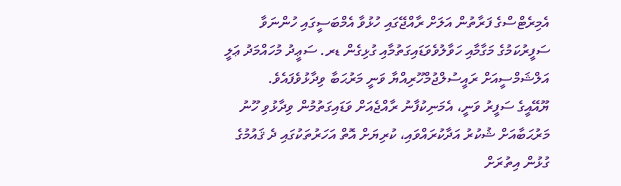އެމިރެޓްސްގެ ފަރާތުން އަލަށް ރާއްޖޭގައި ހުޅުވާ އެމްބަސީގައި ހުންނަވާ ސަފީރުކަމުގެ މަގާމާއި ހަވާލުވެވަޑައިގަތުމާއި ގުޅިގެން ޑރ. ސަޢީދު މުހައްމަދު ޢަލީ އަލްޝަމްސީއަށް ރައީސުލްޖުމްހޫރިއްޔާ ވަނީ މަރުޙަބާ ވިދާޅުވެފައެވެ.
ޔޫއޭއީގެ ސަފީރު ވަނީ، އެމަނިކުފާނު ރާއްޖެއަށް ވަޑައިގަތުމުން ވިދާޅުވި ހޫނު މަރުޙަބާއަށް ޝުކުރު އަދާކުރައްވައި، ކުރިޔަށް އޮތް އަހަރުތަކުގައި ދެ ޤައުމުގެ ގުޅުން އިތުރަށް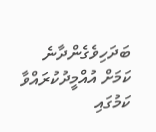ބަދަހިވެގެންދާނެ ކަމަށް އުއްމީދުކުރައްވާ ކަމުގައި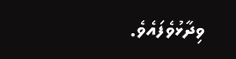ވިދާޅުވެފައެވެ.